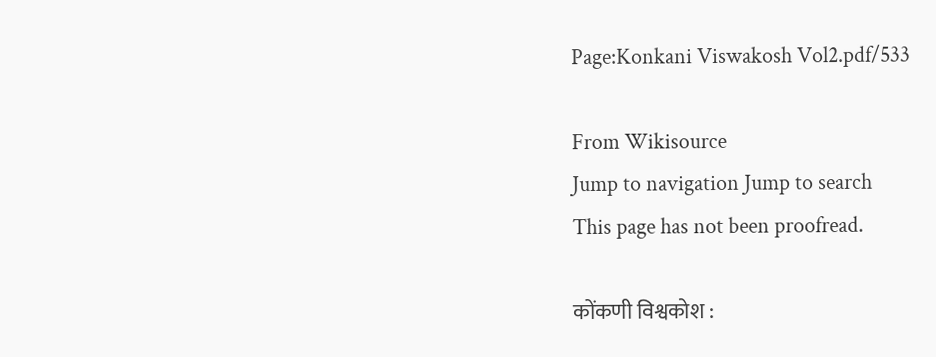Page:Konkani Viswakosh Vol2.pdf/533

From Wikisource
Jump to navigation Jump to search
This page has not been proofread.

कोंकणी विश्वकोश :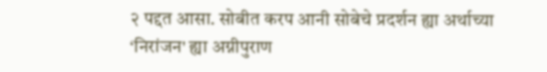२ पद्दत आसा. सोबीत करप आनी सोबेचे प्रदर्शन ह्या अर्थाच्या ‘निरांजन' ह्या अग्नीपुराण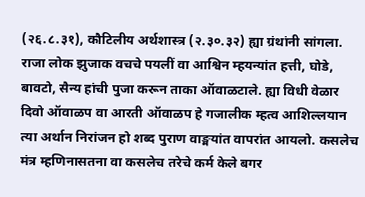(२६.८.३१), कौटिलीय अर्थशास्त्र (२.३०.३२) ह्या ग्रंथांनी सांगला. राजा लोक झुजाक वचचे पयलीं वा आश्विन म्हयन्यांत हत्ती, घोडे, बावटो, सैन्य हांची पुजा करून ताका ऑवाळटाले. ह्या विधी वेळार दिवो ऑवाळप वा आरती ऑवाळप हे गजालीक म्हत्व आशिल्लयान त्या अर्थान निरांजन हो शब्द पुराण वाङ्मयांत वापरांत आयलो. कसलेच मंत्र म्हणिनासतना वा कसलेच तरेचे कर्म केले बगर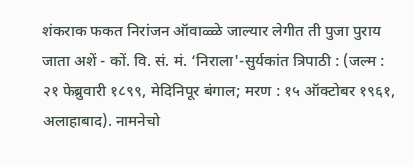शंकराक फकत निरांजन ऑवाळ्ळे जाल्यार लेगीत ती पुजा पुराय जाता अशें - कों. वि. सं. मं. ‘निराला'-सुर्यकांत त्रिपाठी : (जल्म : २१ फेब्रुवारी १८९९, मेदिनिपूर बंगाल; मरण : १५ ऑक्टोबर १९६१, अलाहाबाद). नामनेचो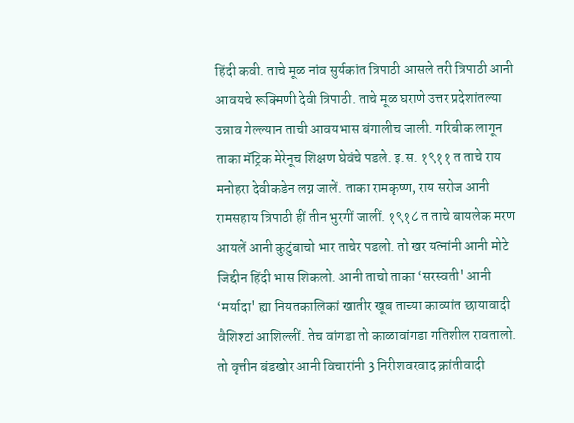हिंदी कवी. ताचे मूळ नांव सुर्यकांत त्रिपाठी आसले तरी त्रिपाठी आनी आवयचे रूक्मिणी देवी त्रिपाठी. ताचे मूळ घराणे उत्तर प्रदेशांतल्या उन्नाव गेल्ल्यान ताची आवयभास बंगालीच जाली. गरिबीक लागून ताका मॅट्रिक मेरेनूच शिक्षण घेवंचे पडले. इ.स. १९११ त ताचे राय मनोहरा देवीकडेन लग्न जालें. ताका रामकृष्ण, राय सरोज आनी रामसहाय त्रिपाठी हीं तीन भुरगीं जालीं. १९१८ त ताचे बायलेक मरण आयलें आनी कुटुंबाचो भार ताचेर पडलो. तो खर यत्नांनी आनी मोटे जिद्दीन हिंदी भास शिकलो. आनी ताचो ताका ‘सरस्वती' आनी ‘मर्यादा' ह्या नियतकालिकां खातीर खूब ताच्या काव्यांत छायावादी वैशिश्टां आशिल्लीं. तेच वांगडा तो काळावांगडा गतिशील रावतालो. तो वृत्तीन बंडखोर आनी विचारांनी 3 निरीशवरवाद क्रांतीवादी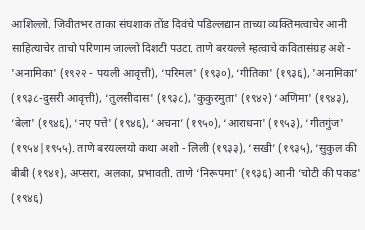आशिल्लो. जिवीतभर ताका संघशाक तोंड दिवंचे पडिल्लद्यान ताच्या व्यक्तिमत्वाचेर आनी साहित्याचेर ताचो परिणाम जाल्लो दिशटी पउटा. ताणे बरयल्ले म्हत्वाचे कवितासंग्रह अशे - 'अनामिका' (१९२२ - पयली आवृत्ती), ‘परिमल' (१९३०), ‘गीतिका' (१९३६), 'अनामिका' (१९३८-दुसरी आवृत्ती), ‘तुलसीदास' (१९३८), 'कुकुरमुता' (१९४२) ‘अणिमा' (१९४३), ‘बेला' (१९४६), ‘नए पत्ते' (१९४६), ‘अचना’ (१९५०), ‘आराधना' (१९५३), ‘गीतगुंज' (१९५४|१९५५). ताणे बरयल्लयो कथा अशो - लिली (१९३३), ‘सखी’ (१९३५), ‘सुकुल की बीबी (१९४१), अप्सरा, अलका, प्रभावती. ताणे ‘निरूपमा' (१९३६) आनी ‘चोटी की पकड' (१९४६)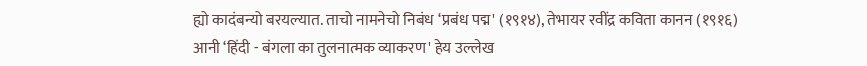ह्यो कादंबन्यो बरयल्यात. ताचो नामनेचो निबंध ‘प्रबंध पद्म' (१९१४), तेभायर रवींद्र कविता कानन (१९१६) आनी ‘हिंदी - बंगला का तुलनात्मक व्याकरण' हेय उल्लेख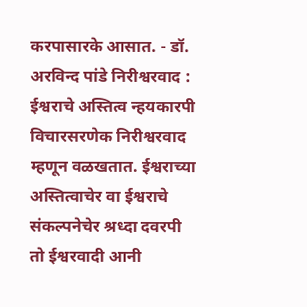करपासारके आसात. - डॉ. अरविन्द पांडे निरीश्वरवाद : ईश्वराचे अस्तित्व न्हयकारपी विचारसरणेक निरीश्वरवाद म्हणून वळखतात. ईश्वराच्या अस्तित्वाचेर वा ईश्वराचे संकल्पनेचेर श्रध्दा दवरपी तो ईश्वरवादी आनी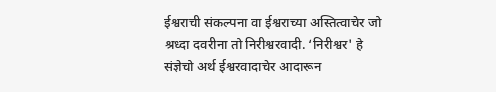ईश्वराची संकल्पना वा ईश्वराच्या अस्तित्वाचेर जो श्रध्दा दवरीना तो निरीश्वरवादी. ‘निरीश्वर' हे संज्ञेचो अर्थ ईश्वरवादाचेर आदारून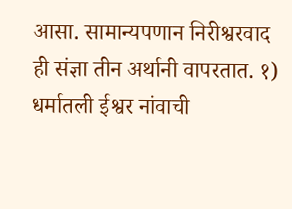आसा. सामान्यपणान निरीश्वरवाद ही संज्ञा तीन अर्थानी वापरतात. १) धर्मातली ईश्वर नांवाची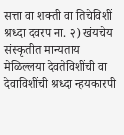सत्ता वा शक्ती वा तिचेविशीं श्रध्दा दवरप ना. २) खंयचेय संस्कृतीत मान्यताय मेळिल्लया देवतेविशींची वा देवाविशींची श्रध्दा न्हयकारपी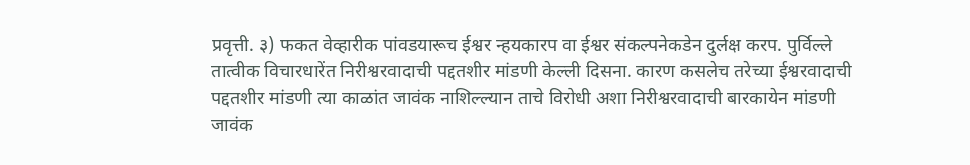प्रवृत्ती. ३) फकत वेव्हारीक पांवडयारूच ईश्वर न्हयकारप वा ईश्वर संकल्पनेकडेन दुर्लक्ष करप. पुर्विल्ले तात्वीक विचारधारेंत निरीश्वरवादाची पद्दतशीर मांडणी केल्ली दिसना. कारण कसलेच तरेच्या ईश्वरवादाची पद्दतशीर मांडणी त्या काळांत जावंक नाशिल्ल्यान ताचे विरोधी अशा निरीश्वरवादाची बारकायेन मांडणी जावंक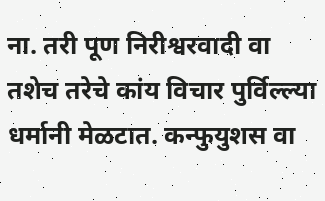ना. तरी पूण निरीश्वरवादी वा तशेच तरेचे कांय विचार पुर्विल्ल्या धर्मानी मेळटात. कन्फुयुशस वा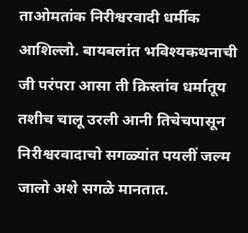ताओमतांक निरीश्वरवादी धर्मीक आशिल्लो. बायबलांत भविश्यकथनाची जी परंपरा आसा ती क्रिस्तांव धर्मातूय तशीच चालू उरली आनी तिचेचपासून निरीश्वरवादाचो सगळ्यांत पयलीं जल्म जालो अशे सगळे मानतात.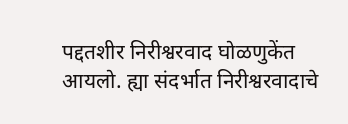पद्दतशीर निरीश्वरवाद घोळणुकेंत आयलो. ह्या संदर्भात निरीश्वरवादाचे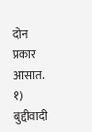दोन प्रकार आसात. १) बुद्दीवादी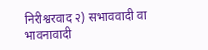निरीश्वरवाद २) सभाववादी वा भावनावादी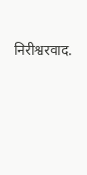निरीश्वरवाद.